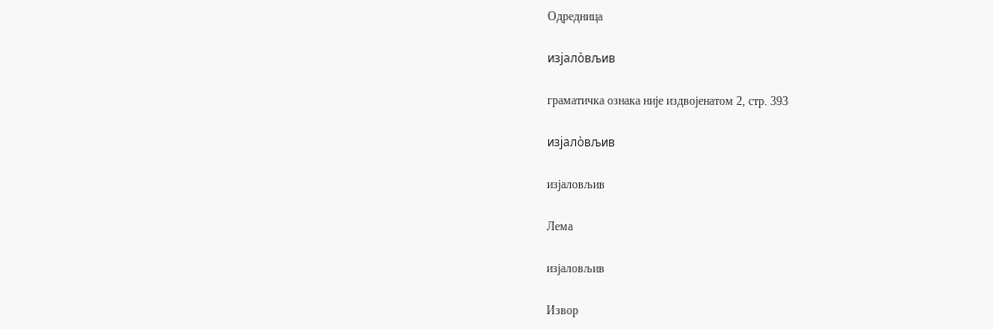Одредница

изјало̀вљив

граматичка ознака није издвојенатом 2, стр. 393

изјало̀вљив

изјаловљив

Лема

изјаловљив

Извор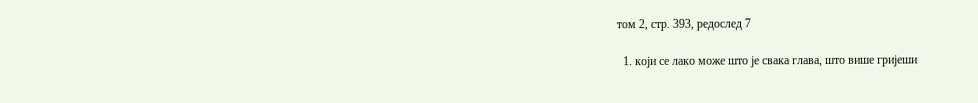том 2, стр. 393, редослед 7

  1. који се лако може што је свака глава, што више гријеши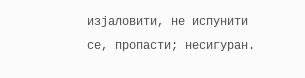изјаловити, не испунити се, пропасти; несигуран.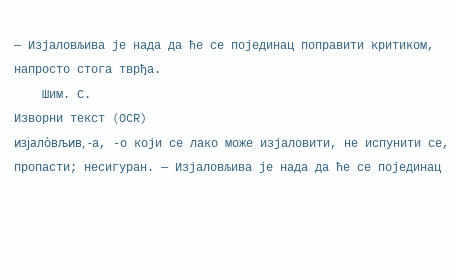— Изјаловљива је нада да ће се појединац поправити критиком, напросто стога тврђа.
    Шим. С.
Изворни текст (OCR)
изјало̀вљив, -а, -о који се лако може изјаловити, не испунити се, пропасти; несигуран. — Изјаловљива је нада да ће се појединац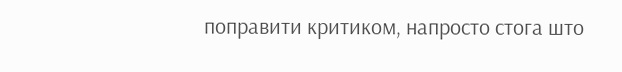поправити критиком, напросто стога што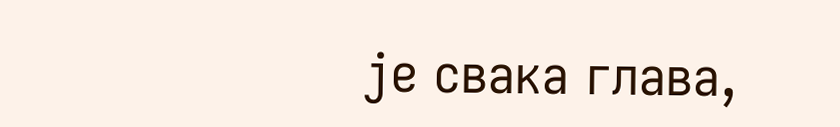је свака глава,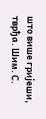што више гријеши, тврђа. Шим. С.